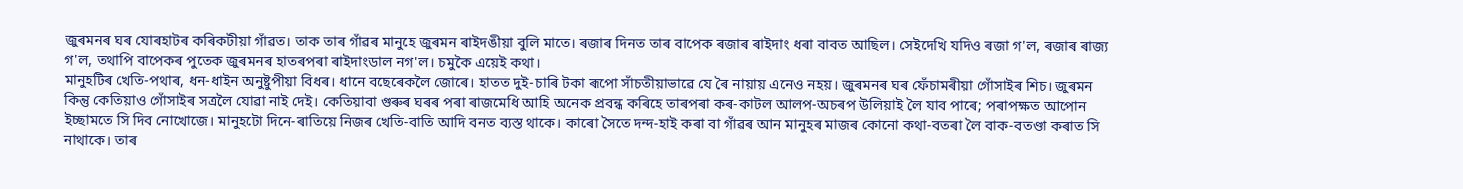জুৰমনৰ ঘৰ যোৰহাটৰ কৰিকটীয়া গাঁৱত। তাক তাৰ গাঁৱৰ মানুহে জুৰমন ৰাইদঙীয়া বুলি মাতে। ৰজাৰ দিনত তাৰ বাপেক ৰজাৰ ৰাইদাং ধৰা বাবত আছিল। সেইদেখি যদিও ৰজা গ'ল, ৰজাৰ ৰাজ্য গ'ল, তথাপি বাপেকৰ পুতেক জুৰমনৰ হাতৰপৰা ৰাইদাংডাল নগ'ল। চমুকৈ এয়েই কথা।
মানুহটিৰ খেতি-পথাৰ, ধন-ধাইন অনুষ্টুপীয়া বিধৰ। ধানে বছেৰেকলৈ জোৰে। হাতত দুই-চাৰি টকা ৰূপো সাঁচতীয়াভাৱে যে ৰৈ নায়ায় এনেও নহয়। জুৰমনৰ ঘৰ ফেঁচামৰীয়া গোঁসাইৰ শিচ। জুৰমন কিন্তু কেতিয়াও গোঁসাইৰ সত্ৰলৈ যোৱা নাই দেই। কেতিয়াবা গুৰুৰ ঘৰৰ পৰা ৰাজমেধি আহি অনেক প্ৰবন্ধ কৰিহে তাৰপৰা কৰ-কাটল আলপ-অচৰপ উলিয়াই লৈ যাব পাৰে; পৰাপক্ষত আপোন ইচ্ছামতে সি দিব নোখোজে। মানুহটো দিনে-ৰাতিয়ে নিজৰ খেতি-বাতি আদি বনত ব্যস্ত থাকে। কাৰো সৈতে দন্দ-হাই কৰা বা গাঁৱৰ আন মানুহৰ মাজৰ কোনো কথা-বতৰা লৈ বাক-বতণ্ডা কৰাত সি নাথাকে। তাৰ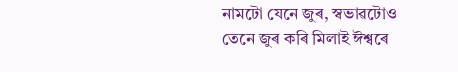নামটো যেনে জুৰ, স্বভাৱটোও তেনে জুৰ কৰি মিলাই ঈশ্বৰে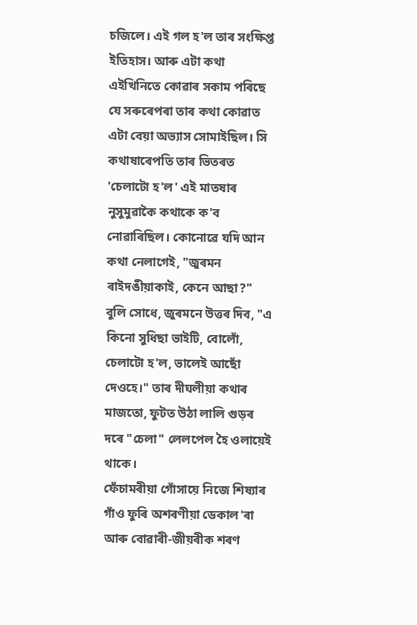চজিলে। এই গল হ'ল তাৰ সংক্ষিপ্ত ইতিহাস। আৰু এটা কথা এইখিনিতে কোৱাৰ সকাম পৰিছে যে সৰুৰেপৰা তাৰ কথা কোৱাত এটা বেয়া অভ্যাস সোমাইছিল। সি কথাষাৰেপতি তাৰ ভিতৰত 'চেলাটো হ'ল' এই মাতষাৰ নুসুমুৱাকৈ কথাকে ক'ব নোৱাৰিছিল। কোনোৱে যদি আন কথা নেলাগেই, "জুৰমন ৰাইদঙীয়াকাই, কেনে আছা?" বুলি সোধে, জুৰমনে উত্তৰ দিব, "এ কিনো সুধিছা ভাইটি, বোলোঁ, চেলাটো হ'ল, ভালেই আছোঁ দেওহে।" তাৰ দীঘলীয়া কথাৰ মাজতো, ফুটত উঠা লালি গুড়ৰ দৰে "চেলা" লেলপেল হৈ ওলায়েই থাকে।
ফেঁচামৰীয়া গোঁসায়ে নিজে শিষ্যাৰ গাঁও ফুৰি অশৰণীয়া ডেকাল'ৰা আৰু বোৱাৰী-জীয়ৰীক শৰণ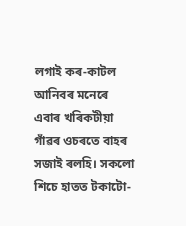লগাই কৰ-কাটল আনিবৰ মনেৰে এবাৰ খৰিকটীয়া গাঁৱৰ ওচৰতে বাহৰ সজাই ৰলহি। সকলো শিচে হাতত টকাটো-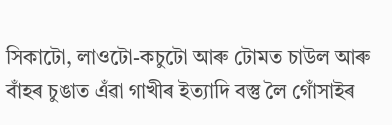সিকাটো, লাওটো-কচুটো আৰু টোমত চাউল আৰু বাঁহৰ চুঙাত এঁৱা গাখীৰ ইত্যাদি বস্তু লৈ গোঁসাইৰ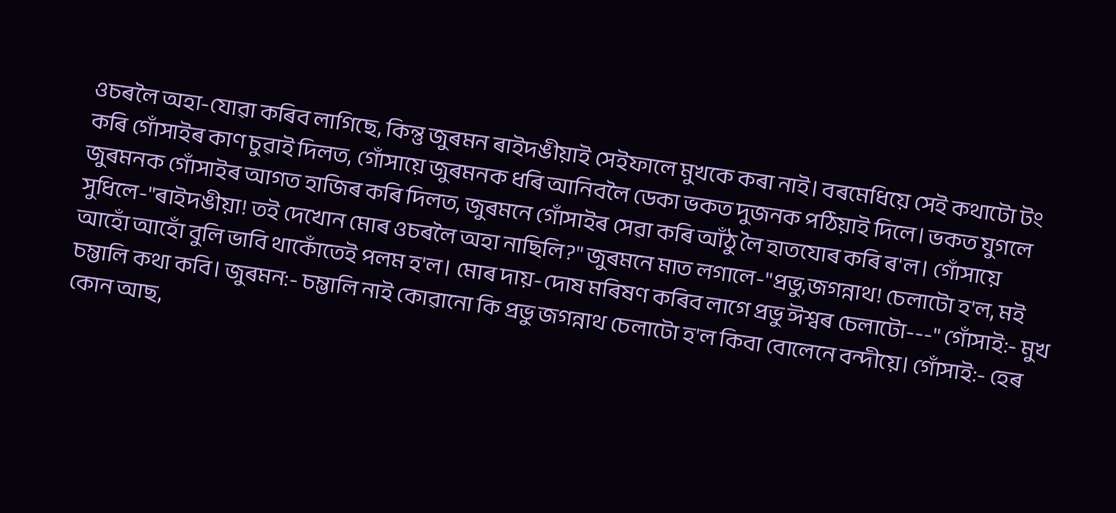ওচৰলৈ অহা-যোৱা কৰিব লাগিছে, কিন্তু জুৰমন ৰাইদঙীয়াই সেইফালে মুখকে কৰা নাই। বৰমেধিয়ে সেই কথাটো টং কৰি গোঁসাইৰ কাণ চুৱাই দিলত, গোঁসায়ে জুৰমনক ধৰি আনিবলৈ ডেকা ভকত দুজনক পঠিয়াই দিলে। ভকত যুগলে জুৰমনক গোঁসাইৰ আগত হাজিৰ কৰি দিলত, জুৰমনে গোঁসাইৰ সেৱা কৰি আঁঠু লৈ হাতযোৰ কৰি ৰ'ল। গোঁসায়ে সুধিলে-"ৰাইদঙীয়া! তই দেখোন মোৰ ওচৰলৈ অহা নাছিলি?" জুৰমনে মাত লগালে-"প্ৰভু,জগন্নাথ! চেলাটো হ'ল, মই আহোঁ আহোঁ বুলি ভাবি থাকোঁতেই পলম হ'ল। মোৰ দায়-দোষ মৰিষণ কৰিব লাগে প্ৰভু ঈশ্বৰ চেলাটো---" গোঁসাই:- মুখ চম্ভালি কথা কবি। জুৰমন:- চম্ভালি নাই কোৱানো কি প্ৰভু জগন্নাথ চেলাটো হ'ল কিবা বোলেনে বন্দীয়ে। গোঁসাই:- হেৰ কোন আছ,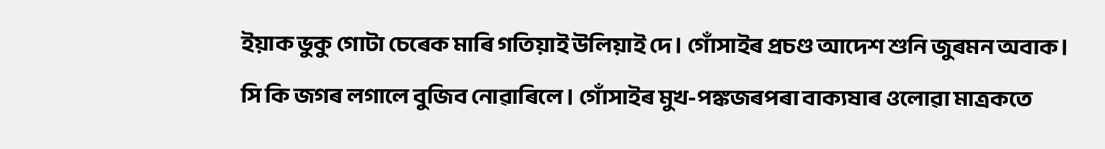ইয়াক ভুকু গোটা চেৰেক মাৰি গতিয়াই উলিয়াই দে। গোঁসাইৰ প্ৰচণ্ড আদেশ শুনি জুৰমন অবাক। সি কি জগৰ লগালে বুজিব নোৱাৰিলে। গোঁসাইৰ মুখ-পঙ্কজৰপৰা বাক্যষাৰ ওলোৱা মাত্ৰকতে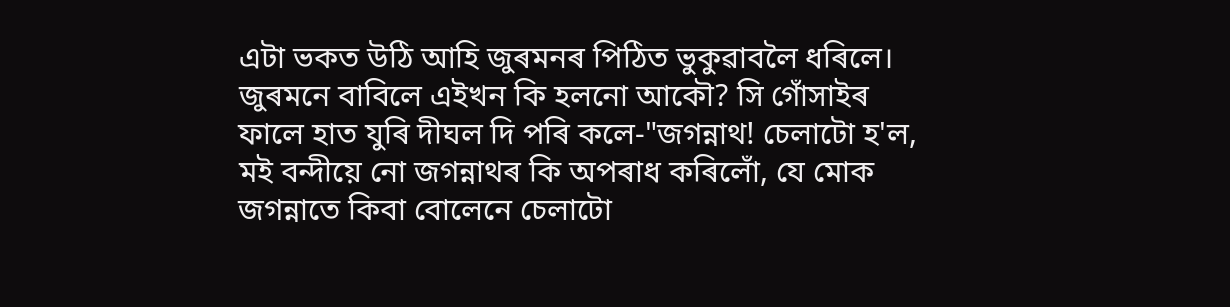এটা ভকত উঠি আহি জুৰমনৰ পিঠিত ভুকুৱাবলৈ ধৰিলে। জুৰমনে বাবিলে এইখন কি হলনো আকৌ? সি গোঁসাইৰ ফালে হাত যুৰি দীঘল দি পৰি কলে-"জগন্নাথ! চেলাটো হ'ল, মই বন্দীয়ে নো জগন্নাথৰ কি অপৰাধ কৰিলোঁ, যে মোক জগন্নাতে কিবা বোলেনে চেলাটো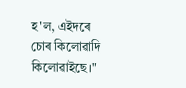হ'ল, এইদৰে চোৰ কিলোৱাদি কিলোৱাইছে।"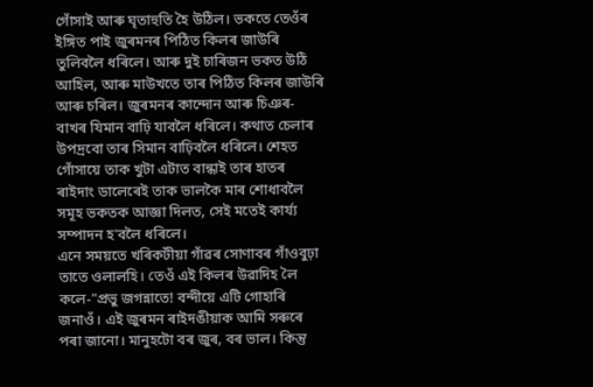গোঁসাই আৰু ঘৃতাহুতি হৈ উঠিল। ভকতে তেওঁৰ ইঙ্গিত পাই জুৰমনৰ পিঠিত কিলৰ জাউৰি তুলিবলৈ ধৰিলে। আৰু দুই চাৰিজন ভকত উঠি আহিল, আৰু মাউখতে তাৰ পিঠিত কিলৰ জাউৰি আৰু চৰিল। জুৰমনৰ কান্দোন আৰু চিঞৰ-বাখৰ যিমান বাঢ়ি যাবলৈ ধৰিলে। কথাত চেলাৰ উপদ্ৰবো তাৰ সিমান বাঢ়িবলৈ ধৰিলে। শেহত গোঁসায়ে তাক খুটা এটাত বান্ধাই তাৰ হাতৰ ৰাইদাং ডালেৰেই তাক ভালকৈ মাৰ শোধাবলৈ সমূহ ভকতক আজ্ঞা দিলত, সেই মতেই কাৰ্য্য সম্পাদন হ'বলৈ ধৰিলে।
এনে সময়তে খৰিকটীয়া গাঁৱৰ সোণাবৰ গাঁওবুঢ়া তাতে ওলালহি। তেওঁ এই কিলৰ উৱাদিহ লৈ কলে-"প্ৰভু জগন্নাতে! বন্দীয়ে এটি গোহাৰি জনাওঁ। এই জুৰমন ৰাইদঙীয়াক আমি সৰুৰে পৰা জানো। মানুহটো বৰ জুৰ, বৰ ভাল। কিন্তু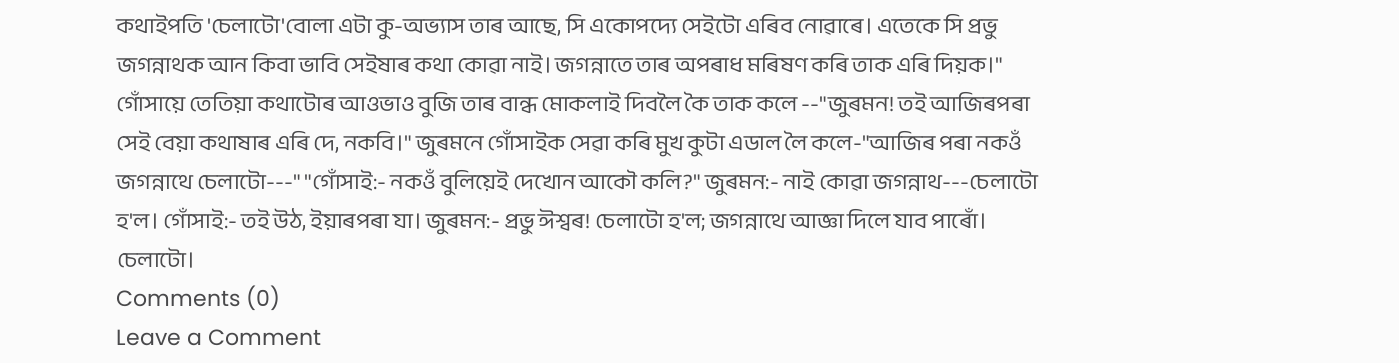কথাইপতি 'চেলাটো'বোলা এটা কু-অভ্যাস তাৰ আছে, সি একোপদ্যে সেইটো এৰিব নোৱাৰে। এতেকে সি প্ৰভু জগন্নাথক আন কিবা ভাবি সেইষাৰ কথা কোৱা নাই। জগন্নাতে তাৰ অপৰাধ মৰিষণ কৰি তাক এৰি দিয়ক।"
গোঁসায়ে তেতিয়া কথাটোৰ আওভাও বুজি তাৰ বান্ধ মোকলাই দিবলৈ কৈ তাক কলে --"জুৰমন! তই আজিৰপৰা সেই বেয়া কথাষাৰ এৰি দে, নকবি।" জুৰমনে গোঁসাইক সেৱা কৰি মুখ কুটা এডাল লৈ কলে-"আজিৰ পৰা নকওঁ জগন্নাথে চেলাটো---" "গোঁসাই:- নকওঁ বুলিয়েই দেখোন আকৌ কলি?" জুৰমন:- নাই কোৱা জগন্নাথ---চেলাটো হ'ল। গোঁসাই:- তই উঠ, ইয়াৰপৰা যা। জুৰমন:- প্ৰভু ঈশ্বৰ! চেলাটো হ'ল; জগন্নাথে আজ্ঞা দিলে যাব পাৰোঁ। চেলাটো।
Comments (0)
Leave a Comment